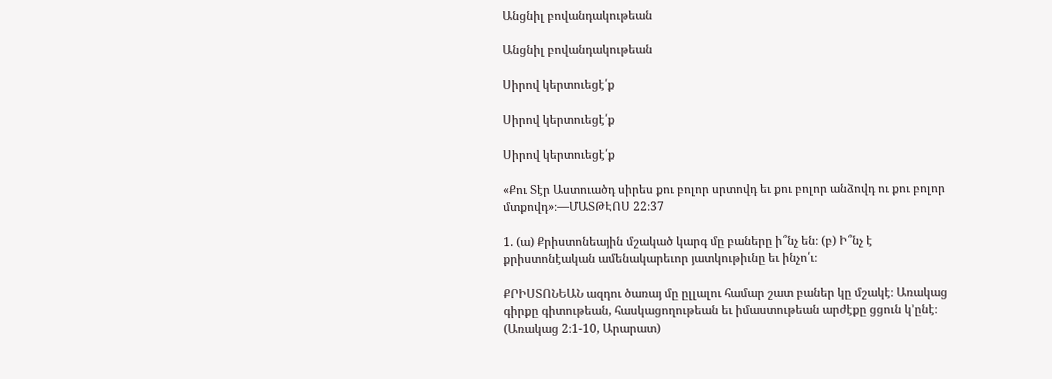Անցնիլ բովանդակութեան

Անցնիլ բովանդակութեան

Սիրով կերտուեցէ՛ք

Սիրով կերտուեցէ՛ք

Սիրով կերտուեցէ՛ք

«Քու Տէր Աստուածդ սիրես քու բոլոր սրտովդ եւ քու բոլոր անձովդ ու քու բոլոր մտքովդ»։—ՄԱՏԹԷՈՍ 22։37

1. (ա) Քրիստոնեային մշակած կարգ մը բաները ի՞նչ են։ (բ) Ի՞նչ է քրիստոնէական ամենակարեւոր յատկութիւնը եւ ինչո՛ւ։

ՔՐԻՍՏՈՆԵԱՆ ազդու ծառայ մը ըլլալու համար շատ բաներ կը մշակէ։ Առակաց գիրքը գիտութեան, հասկացողութեան եւ իմաստութեան արժէքը ցցուն կ’ընէ։ (Առակաց 2։1-10, Արարատ)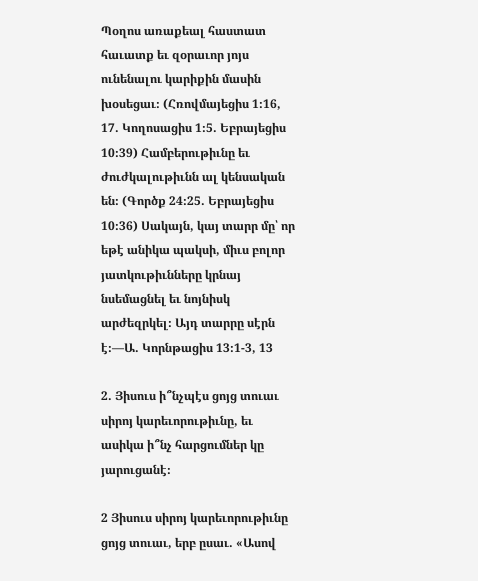Պօղոս առաքեալ հաստատ հաւատք եւ զօրաւոր յոյս ունենալու կարիքին մասին խօսեցաւ։ (Հռովմայեցիս 1։16, 17. Կողոսացիս 1։5. Եբրայեցիս 10։39) Համբերութիւնը եւ ժուժկալութիւնն ալ կենսական են։ (Գործք 24։25. Եբրայեցիս 10։36) Սակայն, կայ տարր մը՝ որ եթէ անիկա պակսի, միւս բոլոր յատկութիւնները կրնայ նսեմացնել եւ նոյնիսկ արժեզրկել։ Այդ տարրը սէրն է։—Ա. Կորնթացիս 13։1-3, 13

2. Յիսուս ի՞նչպէս ցոյց տուաւ սիրոյ կարեւորութիւնը, եւ ասիկա ի՞նչ հարցումներ կը յարուցանէ։

2 Յիսուս սիրոյ կարեւորութիւնը ցոյց տուաւ, երբ ըսաւ. «Ասով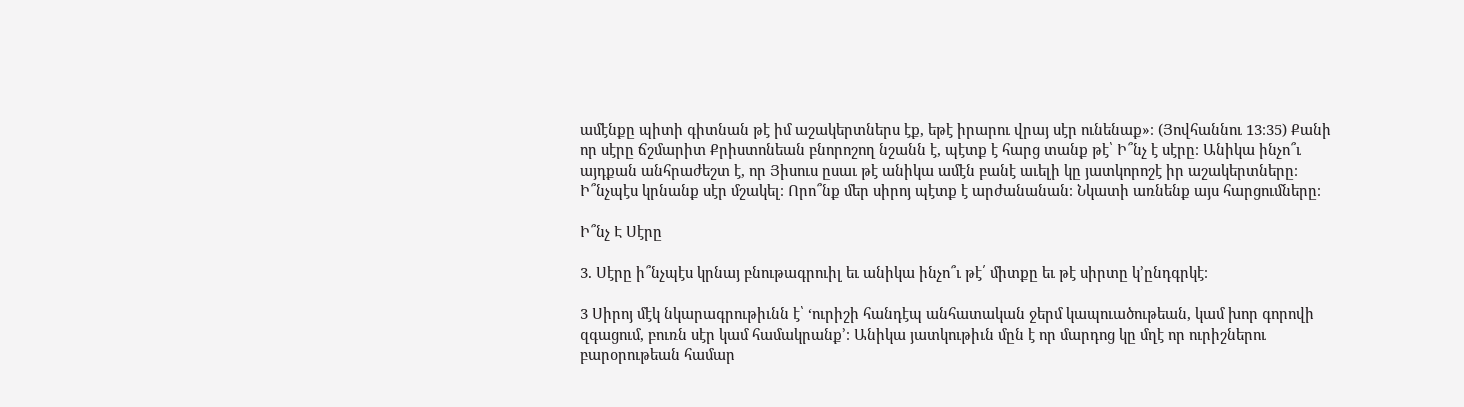ամէնքը պիտի գիտնան թէ իմ աշակերտներս էք, եթէ իրարու վրայ սէր ունենաք»։ (Յովհաննու 13։35) Քանի որ սէրը ճշմարիտ Քրիստոնեան բնորոշող նշանն է, պէտք է հարց տանք թէ՝ Ի՞նչ է սէրը։ Անիկա ինչո՞ւ այդքան անհրաժեշտ է, որ Յիսուս ըսաւ թէ անիկա ամէն բանէ աւելի կը յատկորոշէ իր աշակերտները։ Ի՞նչպէս կրնանք սէր մշակել։ Որո՞նք մեր սիրոյ պէտք է արժանանան։ Նկատի առնենք այս հարցումները։

Ի՞նչ Է Սէրը

3. Սէրը ի՞նչպէս կրնայ բնութագրուիլ եւ անիկա ինչո՞ւ թէ՛ միտքը եւ թէ սիրտը կ’ընդգրկէ։

3 Սիրոյ մէկ նկարագրութիւնն է՝ ‘ուրիշի հանդէպ անհատական ջերմ կապուածութեան, կամ խոր գորովի զգացում, բուռն սէր կամ համակրանք’։ Անիկա յատկութիւն մըն է որ մարդոց կը մղէ որ ուրիշներու բարօրութեան համար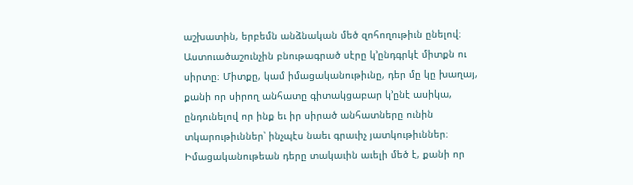աշխատին, երբեմն անձնական մեծ զոհողութիւն ընելով։ Աստուածաշունչին բնութագրած սէրը կ’ընդգրկէ միտքն ու սիրտը։ Միտքը, կամ իմացականութիւնը, դեր մը կը խաղայ, քանի որ սիրող անհատը գիտակցաբար կ’ընէ ասիկա, ընդունելով որ ինք եւ իր սիրած անհատները ունին տկարութիւններ՝ ինչպէս նաեւ գրաւիչ յատկութիւններ։ Իմացականութեան դերը տակաւին աւելի մեծ է, քանի որ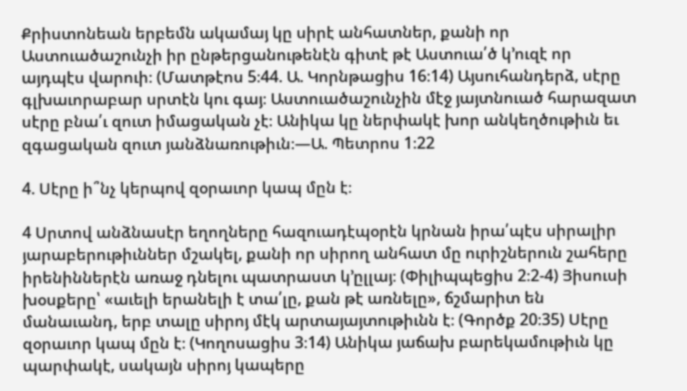Քրիստոնեան երբեմն ակամայ կը սիրէ անհատներ, քանի որ Աստուածաշունչի իր ընթերցանութենէն գիտէ թէ Աստուա՛ծ կ’ուզէ որ այդպէս վարուի։ (Մատթէոս 5։44. Ա. Կորնթացիս 16։14) Այսուհանդերձ, սէրը գլխաւորաբար սրտէն կու գայ։ Աստուածաշունչին մէջ յայտնուած հարազատ սէրը բնա՛ւ զուտ իմացական չէ։ Անիկա կը ներփակէ խոր անկեղծութիւն եւ զգացական զուտ յանձնառութիւն։—Ա. Պետրոս 1։22

4. Սէրը ի՞նչ կերպով զօրաւոր կապ մըն է։

4 Սրտով անձնասէր եղողները հազուադէպօրէն կրնան իրա՛պէս սիրալիր յարաբերութիւններ մշակել, քանի որ սիրող անհատ մը ուրիշներուն շահերը իրենիններէն առաջ դնելու պատրաստ կ’ըլլայ։ (Փիլիպպեցիս 2։2-4) Յիսուսի խօսքերը՝ «աւելի երանելի է տա՛լը, քան թէ առնելը», ճշմարիտ են մանաւանդ, երբ տալը սիրոյ մէկ արտայայտութիւնն է։ (Գործք 20։35) Սէրը զօրաւոր կապ մըն է։ (Կողոսացիս 3։14) Անիկա յաճախ բարեկամութիւն կը պարփակէ, սակայն սիրոյ կապերը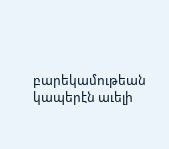բարեկամութեան կապերէն աւելի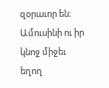զօրաւոր են։ Ամուսինի ու իր կնոջ միջեւ եղող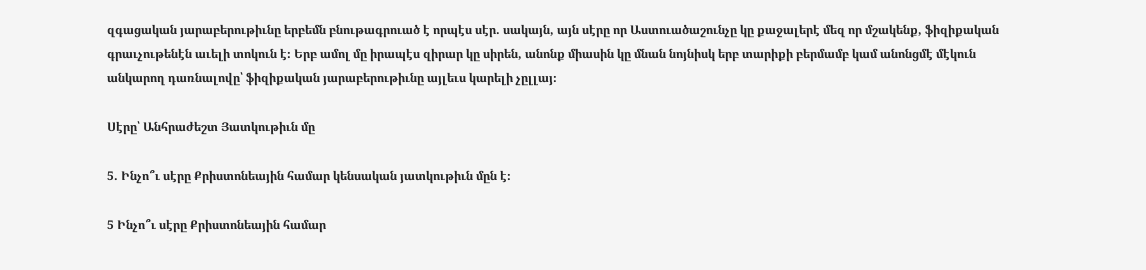զգացական յարաբերութիւնը երբեմն բնութագրուած է որպէս սէր. սակայն, այն սէրը որ Աստուածաշունչը կը քաջալերէ մեզ որ մշակենք, ֆիզիքական գրաւչութենէն աւելի տոկուն է։ Երբ ամոլ մը իրապէս զիրար կը սիրեն, անոնք միասին կը մնան նոյնիսկ երբ տարիքի բերմամբ կամ անոնցմէ մէկուն անկարող դառնալովը՝ ֆիզիքական յարաբերութիւնը այլեւս կարելի չըլլայ։

Սէրը՝ Անհրաժեշտ Յատկութիւն մը

5. Ինչո՞ւ սէրը Քրիստոնեային համար կենսական յատկութիւն մըն է։

5 Ինչո՞ւ սէրը Քրիստոնեային համար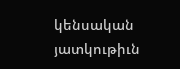կենսական յատկութիւն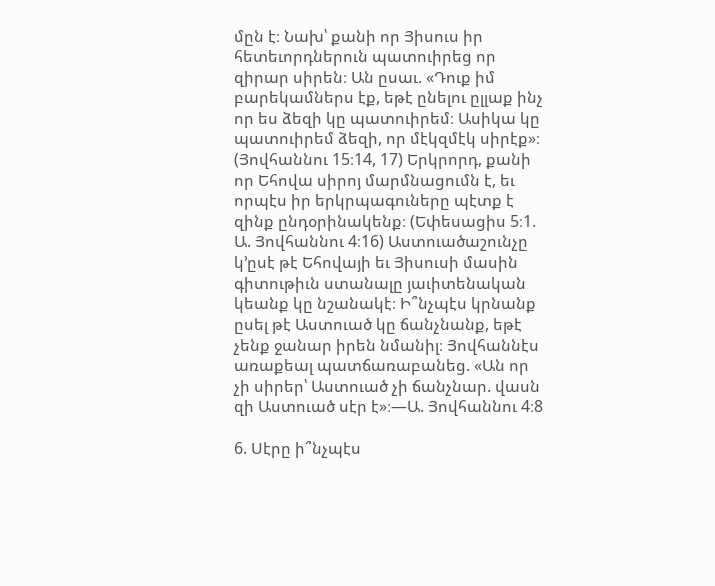մըն է։ Նախ՝ քանի որ Յիսուս իր հետեւորդներուն պատուիրեց որ զիրար սիրեն։ Ան ըսաւ. «Դուք իմ բարեկամներս էք, եթէ ընելու ըլլաք ինչ որ ես ձեզի կը պատուիրեմ։ Ասիկա կը պատուիրեմ ձեզի, որ մէկզմէկ սիրէք»։ (Յովհաննու 15։14, 17) Երկրորդ, քանի որ Եհովա սիրոյ մարմնացումն է, եւ որպէս իր երկրպագուները պէտք է զինք ընդօրինակենք։ (Եփեսացիս 5։1. Ա. Յովհաննու 4։16) Աստուածաշունչը կ’ըսէ թէ Եհովայի եւ Յիսուսի մասին գիտութիւն ստանալը յաւիտենական կեանք կը նշանակէ։ Ի՞նչպէս կրնանք ըսել թէ Աստուած կը ճանչնանք, եթէ չենք ջանար իրեն նմանիլ։ Յովհաննէս առաքեալ պատճառաբանեց. «Ան որ չի սիրեր՝ Աստուած չի ճանչնար. վասն զի Աստուած սէր է»։—Ա. Յովհաննու 4։8

6. Սէրը ի՞նչպէս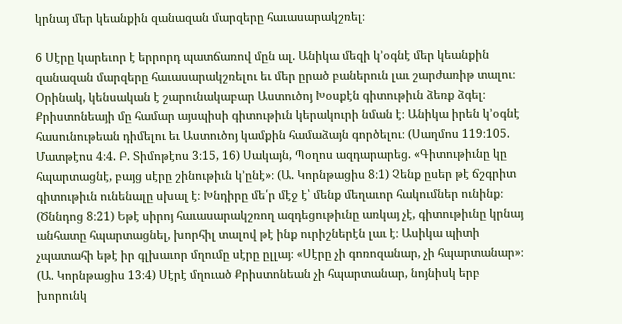կրնայ մեր կեանքին զանազան մարզերը հաւասարակշռել։

6 Սէրը կարեւոր է երրորդ պատճառով մըն ալ. Անիկա մեզի կ’օգնէ մեր կեանքին զանազան մարզերը հաւասարակշռելու եւ մեր ըրած բաներուն լաւ շարժառիթ տալու։ Օրինակ, կենսական է շարունակաբար Աստուծոյ Խօսքէն գիտութիւն ձեռք ձգել։ Քրիստոնեայի մը համար այսպիսի գիտութիւն կերակուրի նման է։ Անիկա իրեն կ’օգնէ հասունութեան դիմելու եւ Աստուծոյ կամքին համաձայն գործելու։ (Սաղմոս 119։105. Մատթէոս 4։4. Բ. Տիմոթէոս 3։15, 16) Սակայն, Պօղոս ազդարարեց. «Գիտութիւնը կը հպարտացնէ, բայց սէրը շինութիւն կ’ընէ»։ (Ա. Կորնթացիս 8։1) Չենք ըսեր թէ ճշգրիտ գիտութիւն ունենալը սխալ է։ Խնդիրը մե՛ր մէջ է՝ մենք մեղաւոր հակումներ ունինք։ (Ծննդոց 8։21) Եթէ սիրոյ հաւասարակշռող ազդեցութիւնը առկայ չէ, գիտութիւնը կրնայ անհատը հպարտացնել, խորհիլ տալով թէ ինք ուրիշներէն լաւ է։ Ասիկա պիտի չպատահի եթէ իր գլխաւոր մղումը սէրը ըլլայ։ «Սէրը չի գոռոզանար, չի հպարտանար»։ (Ա. Կորնթացիս 13։4) Սէրէ մղուած Քրիստոնեան չի հպարտանար, նոյնիսկ երբ խորունկ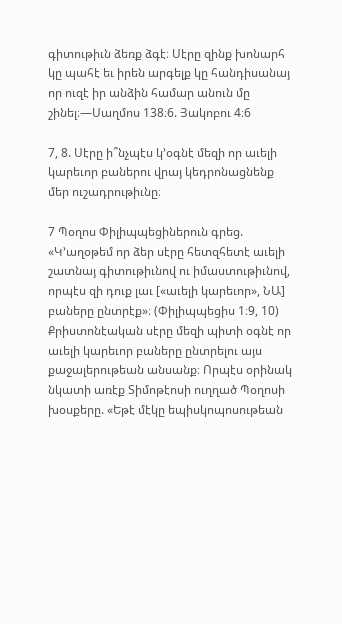գիտութիւն ձեռք ձգէ։ Սէրը զինք խոնարհ կը պահէ եւ իրեն արգելք կը հանդիսանայ որ ուզէ իր անձին համար անուն մը շինել։—Սաղմոս 138։6. Յակոբու 4։6

7, 8. Սէրը ի՞նչպէս կ’օգնէ մեզի որ աւելի կարեւոր բաներու վրայ կեդրոնացնենք մեր ուշադրութիւնը։

7 Պօղոս Փիլիպպեցիներուն գրեց. «Կ’աղօթեմ որ ձեր սէրը հետզհետէ աւելի շատնայ գիտութիւնով ու իմաստութիւնով, որպէս զի դուք լաւ [«աւելի կարեւոր», ՆԱ] բաները ընտրէք»։ (Փիլիպպեցիս 1։9, 10) Քրիստոնէական սէրը մեզի պիտի օգնէ որ աւելի կարեւոր բաները ընտրելու այս քաջալերութեան անսանք։ Որպէս օրինակ նկատի առէք Տիմոթէոսի ուղղած Պօղոսի խօսքերը. «Եթէ մէկը եպիսկոպոսութեան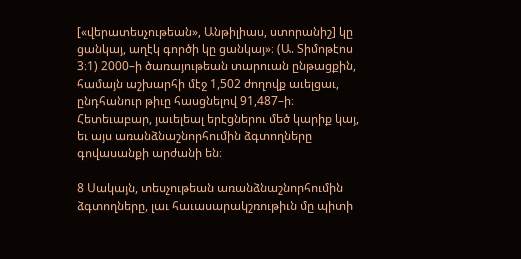[«վերատեսչութեան», Անթիլիաս, ստորանիշ] կը ցանկայ, աղէկ գործի կը ցանկայ»։ (Ա. Տիմոթէոս 3։1) 2000–ի ծառայութեան տարուան ընթացքին, համայն աշխարհի մէջ 1,502 ժողովք աւելցաւ, ընդհանուր թիւը հասցնելով 91,487–ի։ Հետեւաբար, յաւելեալ երէցներու մեծ կարիք կայ, եւ այս առանձնաշնորհումին ձգտողները գովասանքի արժանի են։

8 Սակայն, տեսչութեան առանձնաշնորհումին ձգտողները, լաւ հաւասարակշռութիւն մը պիտի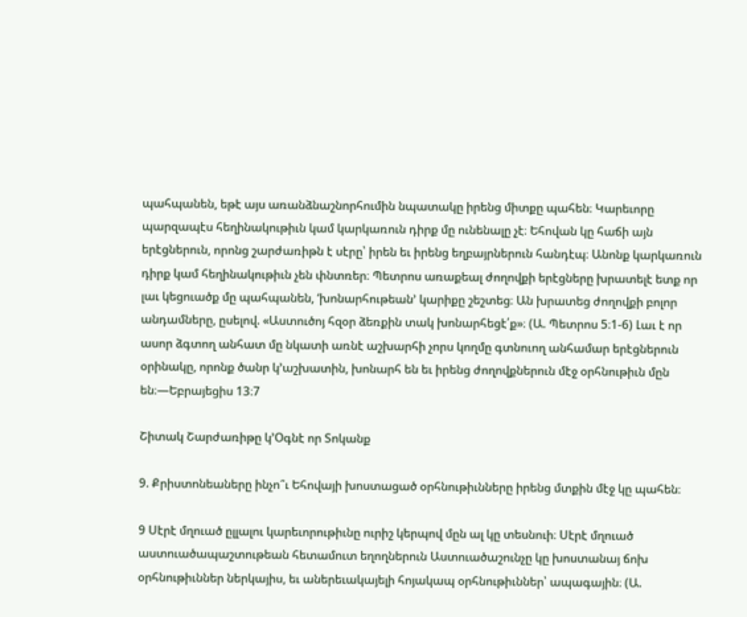պահպանեն, եթէ այս առանձնաշնորհումին նպատակը իրենց միտքը պահեն։ Կարեւորը պարզապէս հեղինակութիւն կամ կարկառուն դիրք մը ունենալը չէ։ Եհովան կը հաճի այն երէցներուն, որոնց շարժառիթն է սէրը՝ իրեն եւ իրենց եղբայրներուն հանդէպ։ Անոնք կարկառուն դիրք կամ հեղինակութիւն չեն փնտռեր։ Պետրոս առաքեալ ժողովքի երէցները խրատելէ ետք որ լաւ կեցուածք մը պահպանեն, ‘խոնարհութեան’ կարիքը շեշտեց։ Ան խրատեց ժողովքի բոլոր անդամները, ըսելով. «Աստուծոյ հզօր ձեռքին տակ խոնարհեցէ՛ք»։ (Ա. Պետրոս 5։1-6) Լաւ է որ ասոր ձգտող անհատ մը նկատի առնէ աշխարհի չորս կողմը գտնուող անհամար երէցներուն օրինակը, որոնք ծանր կ’աշխատին, խոնարհ են եւ իրենց ժողովքներուն մէջ օրհնութիւն մըն են։—Եբրայեցիս 13։7

Շիտակ Շարժառիթը կ’Օգնէ որ Տոկանք

9. Քրիստոնեաները ինչո՞ւ Եհովայի խոստացած օրհնութիւնները իրենց մտքին մէջ կը պահեն։

9 Սէրէ մղուած ըլլալու կարեւորութիւնը ուրիշ կերպով մըն ալ կը տեսնուի։ Սէրէ մղուած աստուածապաշտութեան հետամուտ եղողներուն Աստուածաշունչը կը խոստանայ ճոխ օրհնութիւններ ներկայիս, եւ աներեւակայելի հոյակապ օրհնութիւններ՝ ապագային։ (Ա.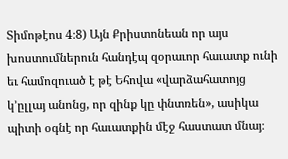Տիմոթէոս 4։8) Այն Քրիստոնեան որ այս խոստումներուն հանդէպ զօրաւոր հաւատք ունի եւ համոզուած է թէ Եհովա «վարձահատոյց կ’ըլլայ անոնց, որ զինք կը փնտռեն», ասիկա պիտի օգնէ որ հաւատքին մէջ հաստատ մնայ։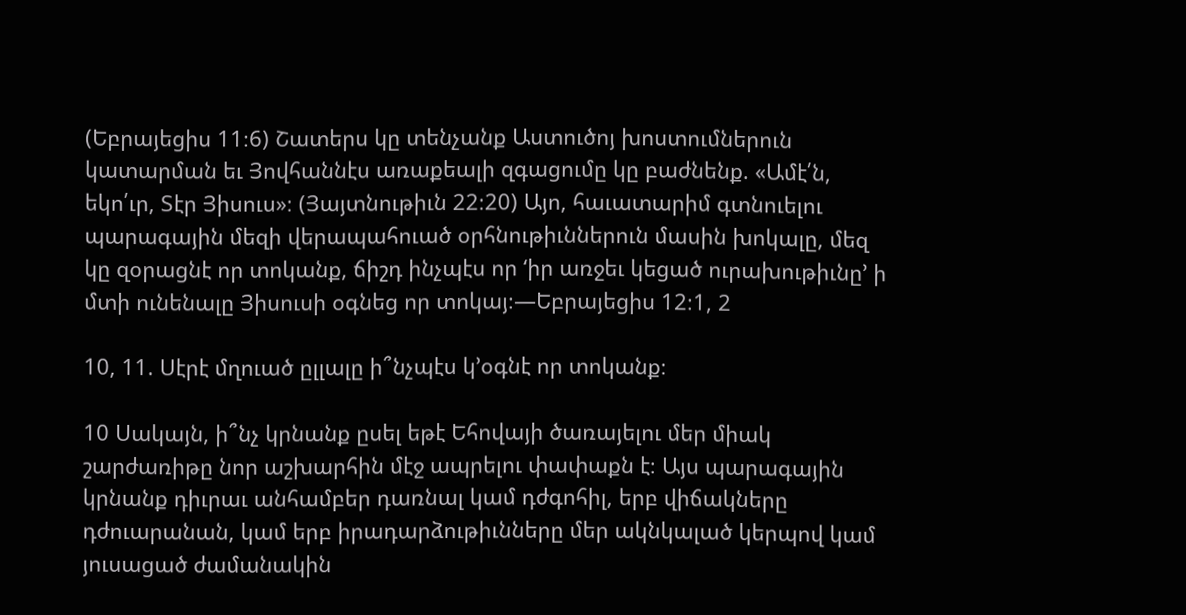(Եբրայեցիս 11։6) Շատերս կը տենչանք Աստուծոյ խոստումներուն կատարման եւ Յովհաննէս առաքեալի զգացումը կը բաժնենք. «Ամէ՛ն, եկո՛ւր, Տէր Յիսուս»։ (Յայտնութիւն 22։20) Այո, հաւատարիմ գտնուելու պարագային մեզի վերապահուած օրհնութիւններուն մասին խոկալը, մեզ կը զօրացնէ որ տոկանք, ճիշդ ինչպէս որ ‘իր առջեւ կեցած ուրախութիւնը’ ի մտի ունենալը Յիսուսի օգնեց որ տոկայ։—Եբրայեցիս 12։1, 2

10, 11. Սէրէ մղուած ըլլալը ի՞նչպէս կ’օգնէ որ տոկանք։

10 Սակայն, ի՞նչ կրնանք ըսել եթէ Եհովայի ծառայելու մեր միակ շարժառիթը նոր աշխարհին մէջ ապրելու փափաքն է։ Այս պարագային կրնանք դիւրաւ անհամբեր դառնալ կամ դժգոհիլ, երբ վիճակները դժուարանան, կամ երբ իրադարձութիւնները մեր ակնկալած կերպով կամ յուսացած ժամանակին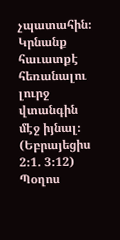չպատահին։ Կրնանք հաւատքէ հեռանալու լուրջ վտանգին մէջ իյնալ։ (Եբրայեցիս 2։1. 3։12) Պօղոս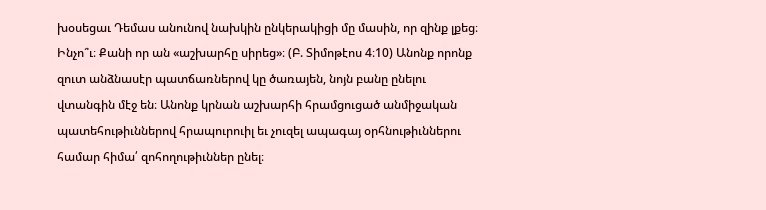խօսեցաւ Դեմաս անունով նախկին ընկերակիցի մը մասին, որ զինք լքեց։ Ինչո՞ւ։ Քանի որ ան «աշխարհը սիրեց»։ (Բ. Տիմոթէոս 4։10) Անոնք որոնք զուտ անձնասէր պատճառներով կը ծառայեն, նոյն բանը ընելու վտանգին մէջ են։ Անոնք կրնան աշխարհի հրամցուցած անմիջական պատեհութիւններով հրապուրուիլ եւ չուզել ապագայ օրհնութիւններու համար հիմա՛ զոհողութիւններ ընել։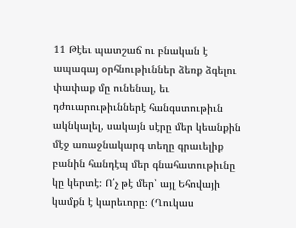11 Թէեւ պատշաճ ու բնական է ապագայ օրհնութիւններ ձեռք ձգելու փափաք մը ունենալ, եւ դժուարութիւններէ հանգստութիւն ակնկալել, սակայն սէրը մեր կեանքին մէջ առաջնակարգ տեղը գրաւելիք բանին հանդէպ մեր գնահատութիւնը կը կերտէ։ Ո՛չ թէ մեր՝ այլ Եհովայի կամքն է կարեւորը։ (Ղուկաս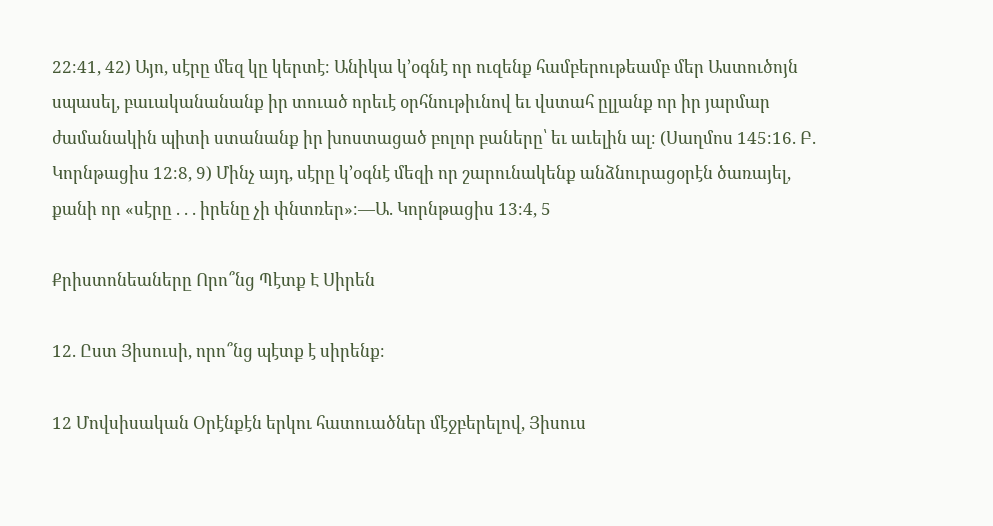22։41, 42) Այո, սէրը մեզ կը կերտէ։ Անիկա կ’օգնէ որ ուզենք համբերութեամբ մեր Աստուծոյն սպասել, բաւականանանք իր տուած որեւէ օրհնութիւնով եւ վստահ ըլլանք որ իր յարմար ժամանակին պիտի ստանանք իր խոստացած բոլոր բաները՝ եւ աւելին ալ։ (Սաղմոս 145։16. Բ. Կորնթացիս 12։8, 9) Մինչ այդ, սէրը կ’օգնէ մեզի որ շարունակենք անձնուրացօրէն ծառայել, քանի որ «սէրը . . . իրենը չի փնտռեր»։—Ա. Կորնթացիս 13։4, 5

Քրիստոնեաները Որո՞նց Պէտք Է Սիրեն

12. Ըստ Յիսուսի, որո՞նց պէտք է սիրենք։

12 Մովսիսական Օրէնքէն երկու հատուածներ մէջբերելով, Յիսուս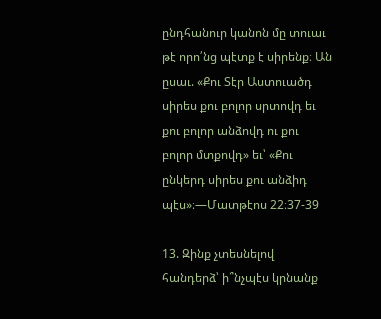ընդհանուր կանոն մը տուաւ թէ որո՛նց պէտք է սիրենք։ Ան ըսաւ. «Քու Տէր Աստուածդ սիրես քու բոլոր սրտովդ եւ քու բոլոր անձովդ ու քու բոլոր մտքովդ» եւ՝ «Քու ընկերդ սիրես քու անձիդ պէս»։—Մատթէոս 22։37-39

13. Զինք չտեսնելով հանդերձ՝ ի՞նչպէս կրնանք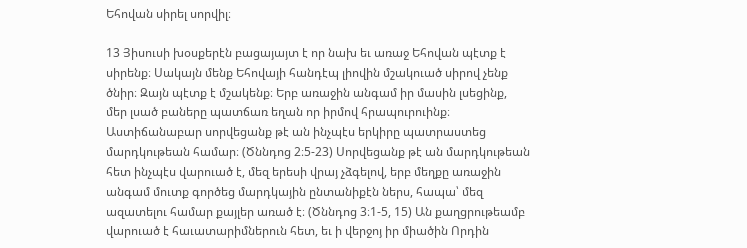Եհովան սիրել սորվիլ։

13 Յիսուսի խօսքերէն բացայայտ է որ նախ եւ առաջ Եհովան պէտք է սիրենք։ Սակայն մենք Եհովայի հանդէպ լիովին մշակուած սիրով չենք ծնիր։ Զայն պէտք է մշակենք։ Երբ առաջին անգամ իր մասին լսեցինք, մեր լսած բաները պատճառ եղան որ իրմով հրապուրուինք։ Աստիճանաբար սորվեցանք թէ ան ինչպէս երկիրը պատրաստեց մարդկութեան համար։ (Ծննդոց 2։5-23) Սորվեցանք թէ ան մարդկութեան հետ ինչպէս վարուած է, մեզ երեսի վրայ չձգելով, երբ մեղքը առաջին անգամ մուտք գործեց մարդկային ընտանիքէն ներս, հապա՝ մեզ ազատելու համար քայլեր առած է։ (Ծննդոց 3։1-5, 15) Ան քաղցրութեամբ վարուած է հաւատարիմներուն հետ, եւ ի վերջոյ իր միածին Որդին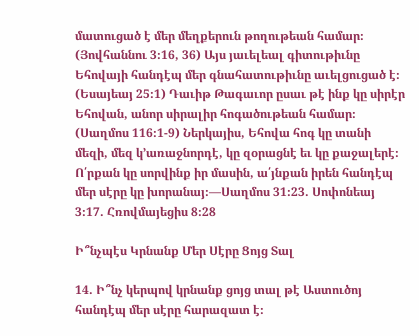մատուցած է մեր մեղքերուն թողութեան համար։ (Յովհաննու 3։16, 36) Այս յաւելեալ գիտութիւնը Եհովայի հանդէպ մեր գնահատութիւնը աւելցուցած է։ (Եսայեայ 25։1) Դաւիթ Թագաւոր ըսաւ թէ ինք կը սիրէր Եհովան, անոր սիրալիր հոգածութեան համար։ (Սաղմոս 116։1-9) Ներկայիս, Եհովա հոգ կը տանի մեզի, մեզ կ’առաջնորդէ, կը զօրացնէ եւ կը քաջալերէ։ Ո՛րքան կը սորվինք իր մասին, ա՛յնքան իրեն հանդէպ մեր սէրը կը խորանայ։—Սաղմոս 31։23. Սոփոնեայ 3։17. Հռովմայեցիս 8։28

Ի՞նչպէս Կրնանք Մեր Սէրը Ցոյց Տալ

14. Ի՞նչ կերպով կրնանք ցոյց տալ թէ Աստուծոյ հանդէպ մեր սէրը հարազատ է։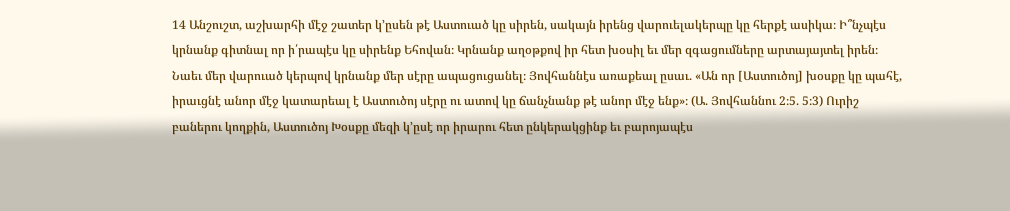14 Անշուշտ, աշխարհի մէջ շատեր կ’ըսեն թէ Աստուած կը սիրեն, սակայն իրենց վարուելակերպը կը հերքէ ասիկա։ Ի՞նչպէս կրնանք գիտնալ որ ի՛րապէս կը սիրենք Եհովան։ Կրնանք աղօթքով իր հետ խօսիլ եւ մեր զգացումները արտայայտել իրեն։ Նաեւ մեր վարուած կերպով կրնանք մեր սէրը ապացուցանել։ Յովհաննէս առաքեալ ըսաւ. «Ան որ [Աստուծոյ] խօսքը կը պահէ, իրաւցնէ անոր մէջ կատարեալ է Աստուծոյ սէրը ու ատով կը ճանչնանք թէ անոր մէջ ենք»։ (Ա. Յովհաննու 2։5. 5։3) Ուրիշ բաներու կողքին, Աստուծոյ Խօսքը մեզի կ’ըսէ որ իրարու հետ ընկերակցինք եւ բարոյապէս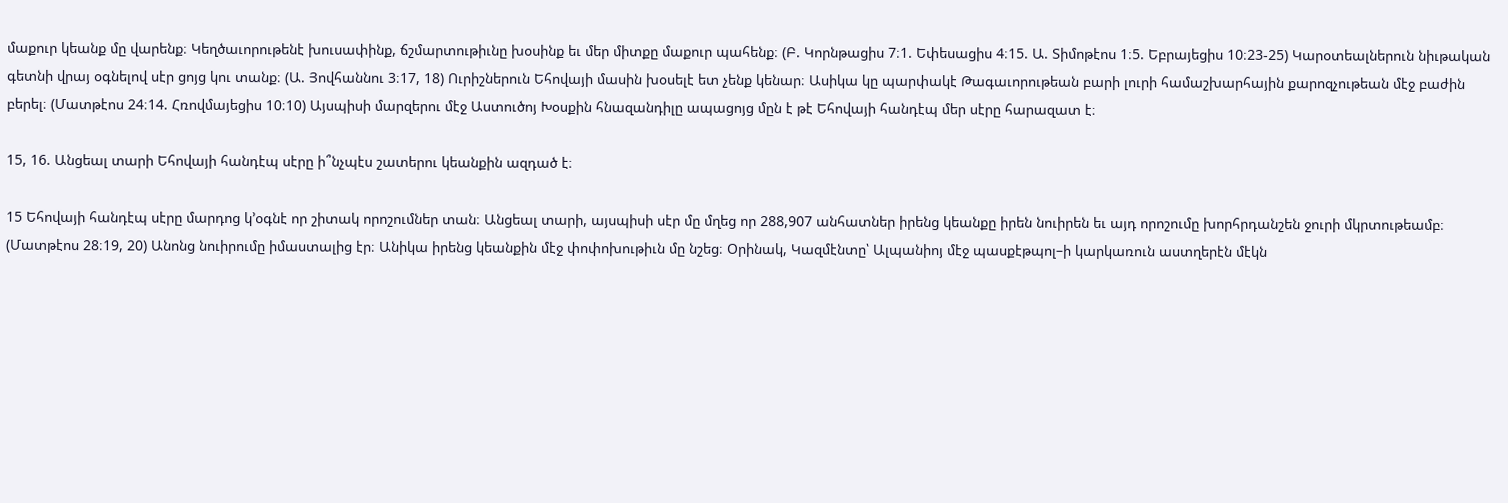մաքուր կեանք մը վարենք։ Կեղծաւորութենէ խուսափինք, ճշմարտութիւնը խօսինք եւ մեր միտքը մաքուր պահենք։ (Բ. Կորնթացիս 7։1. Եփեսացիս 4։15. Ա. Տիմոթէոս 1։5. Եբրայեցիս 10։23-25) Կարօտեալներուն նիւթական գետնի վրայ օգնելով սէր ցոյց կու տանք։ (Ա. Յովհաննու 3։17, 18) Ուրիշներուն Եհովայի մասին խօսելէ ետ չենք կենար։ Ասիկա կը պարփակէ Թագաւորութեան բարի լուրի համաշխարհային քարոզչութեան մէջ բաժին բերել։ (Մատթէոս 24։14. Հռովմայեցիս 10։10) Այսպիսի մարզերու մէջ Աստուծոյ Խօսքին հնազանդիլը ապացոյց մըն է թէ Եհովայի հանդէպ մեր սէրը հարազատ է։

15, 16. Անցեալ տարի Եհովայի հանդէպ սէրը ի՞նչպէս շատերու կեանքին ազդած է։

15 Եհովայի հանդէպ սէրը մարդոց կ’օգնէ որ շիտակ որոշումներ տան։ Անցեալ տարի, այսպիսի սէր մը մղեց որ 288,907 անհատներ իրենց կեանքը իրեն նուիրեն եւ այդ որոշումը խորհրդանշեն ջուրի մկրտութեամբ։ (Մատթէոս 28։19, 20) Անոնց նուիրումը իմաստալից էր։ Անիկա իրենց կեանքին մէջ փոփոխութիւն մը նշեց։ Օրինակ, Կազմէնտը՝ Ալպանիոյ մէջ պասքէթպոլ–ի կարկառուն աստղերէն մէկն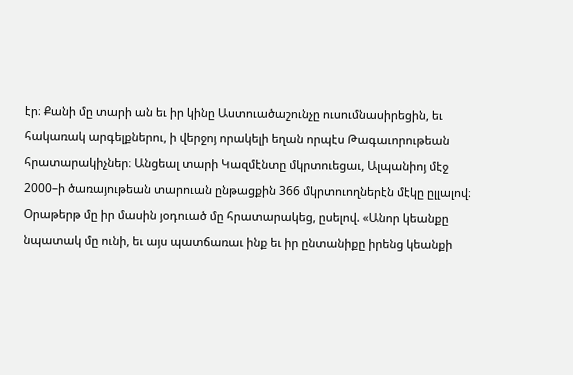էր։ Քանի մը տարի ան եւ իր կինը Աստուածաշունչը ուսումնասիրեցին, եւ հակառակ արգելքներու, ի վերջոյ որակելի եղան որպէս Թագաւորութեան հրատարակիչներ։ Անցեալ տարի Կազմէնտը մկրտուեցաւ, Ալպանիոյ մէջ 2000–ի ծառայութեան տարուան ընթացքին 366 մկրտուողներէն մէկը ըլլալով։ Օրաթերթ մը իր մասին յօդուած մը հրատարակեց, ըսելով. «Անոր կեանքը նպատակ մը ունի, եւ այս պատճառաւ ինք եւ իր ընտանիքը իրենց կեանքի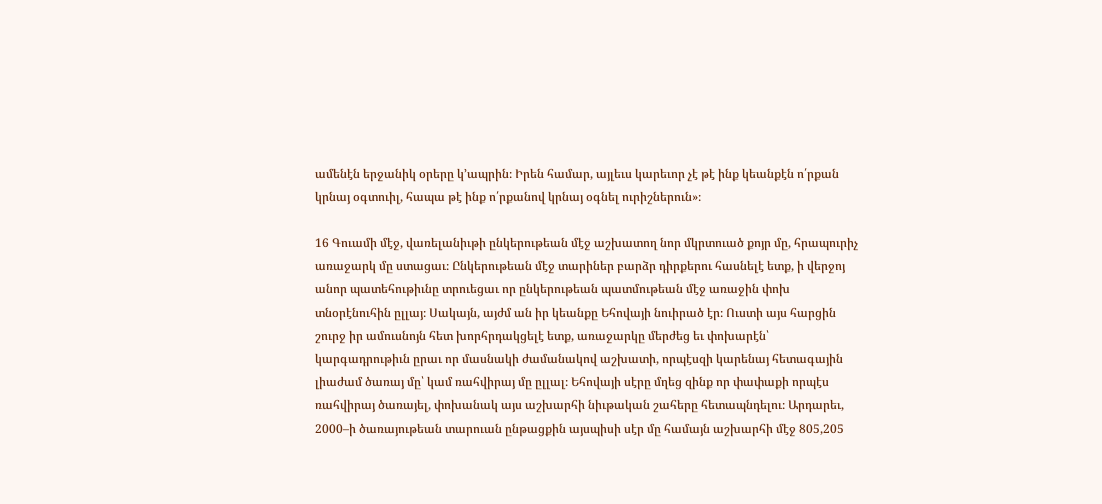ամենէն երջանիկ օրերը կ’ապրին։ Իրեն համար, այլեւս կարեւոր չէ թէ ինք կեանքէն ո՛րքան կրնայ օգտուիլ, հապա թէ ինք ո՛րքանով կրնայ օգնել ուրիշներուն»։

16 Գուամի մէջ, վառելանիւթի ընկերութեան մէջ աշխատող նոր մկրտուած քոյր մը, հրապուրիչ առաջարկ մը ստացաւ։ Ընկերութեան մէջ տարիներ բարձր դիրքերու հասնելէ ետք, ի վերջոյ անոր պատեհութիւնը տրուեցաւ որ ընկերութեան պատմութեան մէջ առաջին փոխ տնօրէնուհին ըլլայ։ Սակայն, այժմ ան իր կեանքը Եհովայի նուիրած էր։ Ուստի այս հարցին շուրջ իր ամուսնոյն հետ խորհրդակցելէ ետք, առաջարկը մերժեց եւ փոխարէն՝ կարգադրութիւն ըրաւ որ մասնակի ժամանակով աշխատի, որպէսզի կարենայ հետագային լիաժամ ծառայ մը՝ կամ ռահվիրայ մը ըլլալ։ Եհովայի սէրը մղեց զինք որ փափաքի որպէս ռահվիրայ ծառայել, փոխանակ այս աշխարհի նիւթական շահերը հետապնդելու։ Արդարեւ, 2000–ի ծառայութեան տարուան ընթացքին այսպիսի սէր մը համայն աշխարհի մէջ 805,205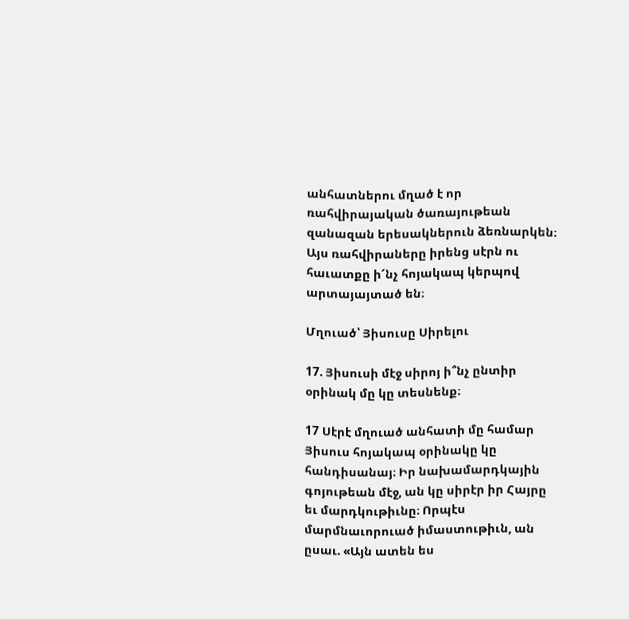անհատներու մղած է որ ռահվիրայական ծառայութեան զանազան երեսակներուն ձեռնարկեն։ Այս ռահվիրաները իրենց սէրն ու հաւատքը ի՜նչ հոյակապ կերպով արտայայտած են։

Մղուած՝ Յիսուսը Սիրելու

17. Յիսուսի մէջ սիրոյ ի՞նչ ընտիր օրինակ մը կը տեսնենք։

17 Սէրէ մղուած անհատի մը համար Յիսուս հոյակապ օրինակը կը հանդիսանայ։ Իր նախամարդկային գոյութեան մէջ, ան կը սիրէր իր Հայրը եւ մարդկութիւնը։ Որպէս մարմնաւորուած իմաստութիւն, ան ըսաւ. «Այն ատեն ես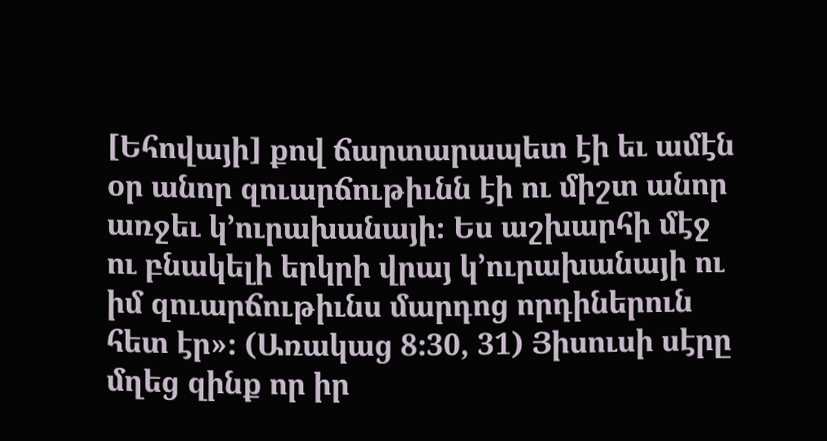[Եհովայի] քով ճարտարապետ էի եւ ամէն օր անոր զուարճութիւնն էի ու միշտ անոր առջեւ կ’ուրախանայի։ Ես աշխարհի մէջ ու բնակելի երկրի վրայ կ’ուրախանայի ու իմ զուարճութիւնս մարդոց որդիներուն հետ էր»։ (Առակաց 8։30, 31) Յիսուսի սէրը մղեց զինք որ իր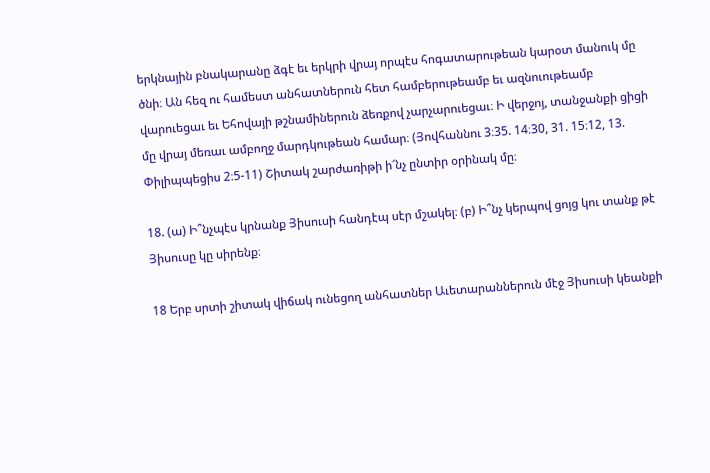երկնային բնակարանը ձգէ եւ երկրի վրայ որպէս հոգատարութեան կարօտ մանուկ մը ծնի։ Ան հեզ ու համեստ անհատներուն հետ համբերութեամբ եւ ազնուութեամբ վարուեցաւ եւ Եհովայի թշնամիներուն ձեռքով չարչարուեցաւ։ Ի վերջոյ, տանջանքի ցիցի մը վրայ մեռաւ ամբողջ մարդկութեան համար։ (Յովհաննու 3։35. 14։30, 31. 15։12, 13. Փիլիպպեցիս 2։5-11) Շիտակ շարժառիթի ի՜նչ ընտիր օրինակ մը։

18. (ա) Ի՞նչպէս կրնանք Յիսուսի հանդէպ սէր մշակել։ (բ) Ի՞նչ կերպով ցոյց կու տանք թէ Յիսուսը կը սիրենք։

18 Երբ սրտի շիտակ վիճակ ունեցող անհատներ Աւետարաններուն մէջ Յիսուսի կեանքի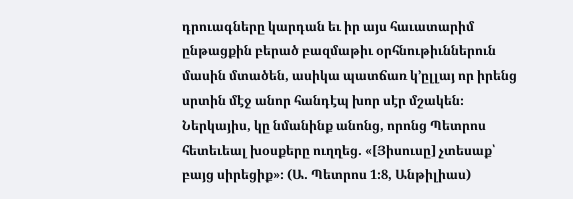դրուագները կարդան եւ իր այս հաւատարիմ ընթացքին բերած բազմաթիւ օրհնութիւններուն մասին մտածեն, ասիկա պատճառ կ’ըլլայ որ իրենց սրտին մէջ անոր հանդէպ խոր սէր մշակեն։ Ներկայիս, կը նմանինք անոնց, որոնց Պետրոս հետեւեալ խօսքերը ուղղեց. «[Յիսուսը] չտեսաք՝ բայց սիրեցիք»։ (Ա. Պետրոս 1։8, Անթիլիաս)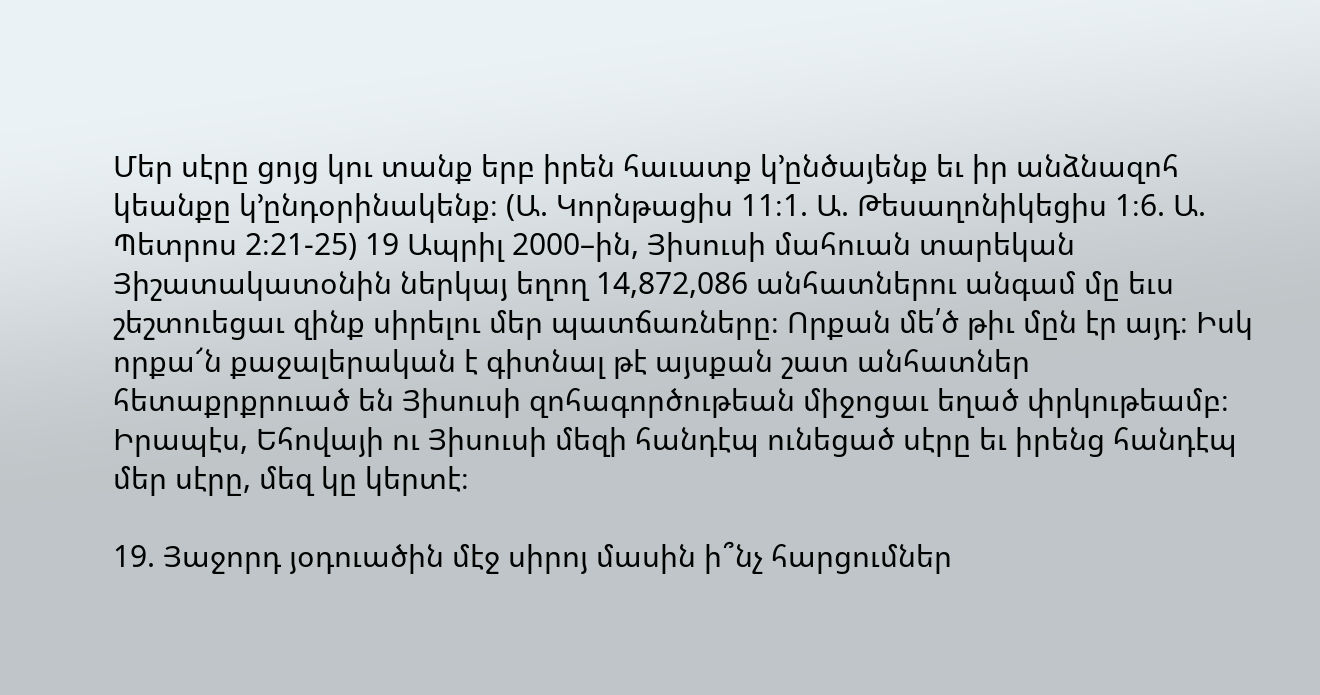Մեր սէրը ցոյց կու տանք երբ իրեն հաւատք կ’ընծայենք եւ իր անձնազոհ կեանքը կ’ընդօրինակենք։ (Ա. Կորնթացիս 11։1. Ա. Թեսաղոնիկեցիս 1։6. Ա. Պետրոս 2։21-25) 19 Ապրիլ 2000–ին, Յիսուսի մահուան տարեկան Յիշատակատօնին ներկայ եղող 14,872,086 անհատներու անգամ մը եւս շեշտուեցաւ զինք սիրելու մեր պատճառները։ Որքան մե՛ծ թիւ մըն էր այդ։ Իսկ որքա՜ն քաջալերական է գիտնալ թէ այսքան շատ անհատներ հետաքրքրուած են Յիսուսի զոհագործութեան միջոցաւ եղած փրկութեամբ։ Իրապէս, Եհովայի ու Յիսուսի մեզի հանդէպ ունեցած սէրը եւ իրենց հանդէպ մեր սէրը, մեզ կը կերտէ։

19. Յաջորդ յօդուածին մէջ սիրոյ մասին ի՞նչ հարցումներ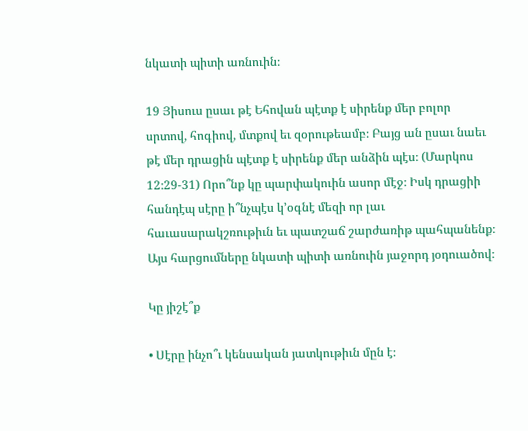նկատի պիտի առնուին։

19 Յիսուս ըսաւ թէ Եհովան պէտք է սիրենք մեր բոլոր սրտով, հոգիով, մտքով եւ զօրութեամբ։ Բայց ան ըսաւ նաեւ թէ մեր դրացին պէտք է սիրենք մեր անձին պէս։ (Մարկոս 12։29-31) Որո՞նք կը պարփակուին ասոր մէջ։ Իսկ դրացիի հանդէպ սէրը ի՞նչպէս կ’օգնէ մեզի որ լաւ հաւասարակշռութիւն եւ պատշաճ շարժառիթ պահպանենք։ Այս հարցումները նկատի պիտի առնուին յաջորդ յօդուածով։

Կը յիշէ՞ք

• Սէրը ինչո՞ւ կենսական յատկութիւն մըն է։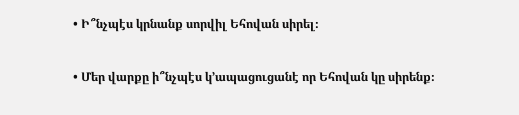• Ի՞նչպէս կրնանք սորվիլ Եհովան սիրել։

• Մեր վարքը ի՞նչպէս կ’ապացուցանէ որ Եհովան կը սիրենք։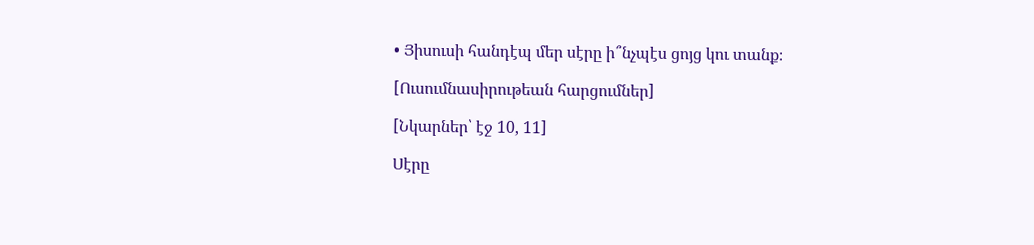• Յիսուսի հանդէպ մեր սէրը ի՞նչպէս ցոյց կու տանք։

[Ուսումնասիրութեան հարցումներ]

[Նկարներ՝ էջ 10, 11]

Սէրը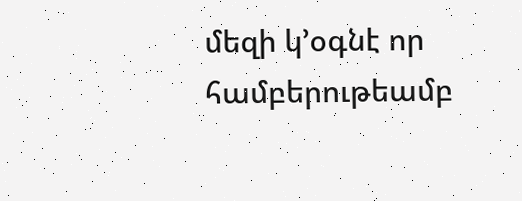մեզի կ’օգնէ որ համբերութեամբ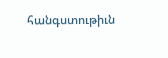հանգստութիւն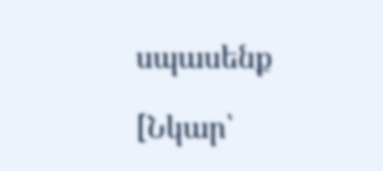սպասենք

[Նկար՝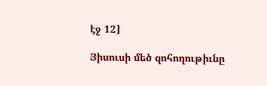էջ 12]

Յիսուսի մեծ զոհողութիւնը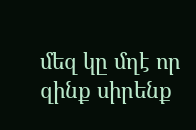մեզ կը մղէ որ զինք սիրենք